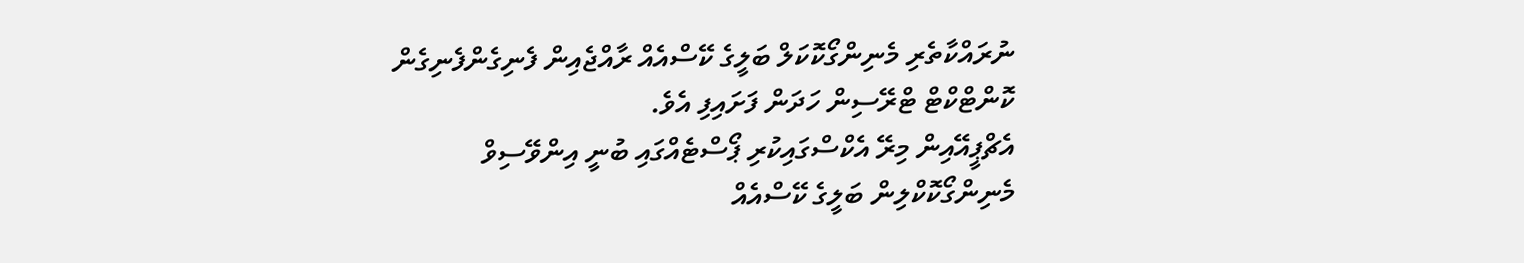ނުރައްކާތެރި މެނިންގޯކޮކަލް ބަލީގެ ކޭސްއެއް ރާއްޖެއިން ފެނިގެންފެނިގެން ކޮންޓްކްޓް ޓްރޭސިން ހަދަން ފަށައިފި އެވެ.
އެޗްޕީއޭއިން މިރޭ އެކްސްގައިކުރި ޕޯސްޓެއްގައި ބުނީ އިންވޭސިވް މެނިންގޯކޮކްލިން ބަލީގެ ކޭސްއެއް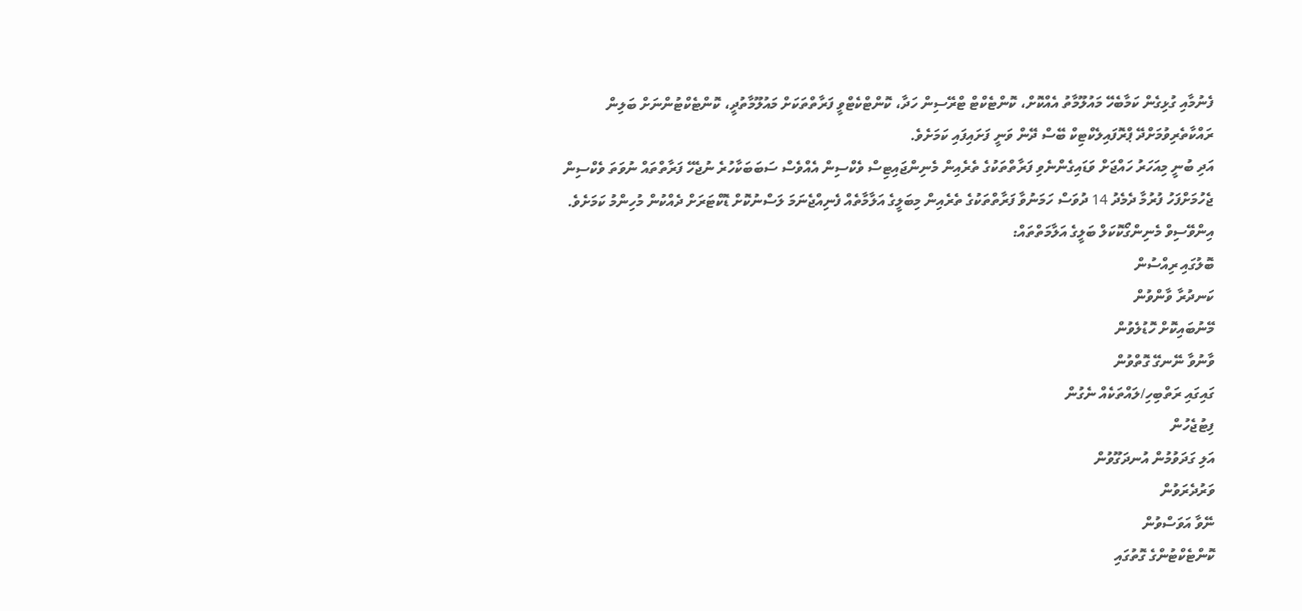ފެނުމާއި ގުޅިގެން ކަމާބެހޭ މައުލޫމާތު އެއްކޮށް، ކޮންޓެކްޓް ޓްރޭސިން ހަދާ، ކޮންޓްކެޓްވީ ފަރާތްތަކަށް މައުލޫމާތުދީ، ކޮންޓެކްޓުންނަށް ބަލިން ރައްކާތެރިވުމަށްދޭ ޕްރޮފައިލެކްޓިކް ބޭސް ދޭން ވަނީ ފަށައިފައި ކަމަށެވެ.
އަދި ބުނީ މިއަހަރު ހައްޖަށް ވަޑައިގެންނެވި ފަރާތްތަކުގެ ތެރެއިން މެނިންޖައިޓިސް ވެކްސިން އެއްވެސް ސަބަބަކާހުރެ ނުޖެހޭ ފަރާތްތައް ނުވަތަ ވެކްސިން ޖެހުމަށްފަހު ފުރުމާ ދެމެދު 14 ދުވަސް ހަމަނުވާ ފަރާތްތަކުގެ ތެރެއިން މިބަލީގެ އަލާމާތެއް ފެނިއްޖެނަމަ ލަސްނުކޮށް ޑޮކްޓަރަށް ދެއްކުން މުހިންމު ކަމަށެވެ.
އިންވޭސިވް މެނިންގޯކޮކަލް ބަލީގެ އަލާމަތްތައް:
ބޮލުގައި ރިއްސުން
ކަނދުރާ ވާންވުން
މޭނުބައިކޮށް ހޮޑުލެވުން
ވާނުވާ ނޭނގޭ ގޮތްވުން
ގައިގައި ރަތްބިހި/ލައްތަކެއް ނެގުން
ފިޓުޖެހުން
އަލި ގަދަވުމުން އުނދަގޫވުން
ވަރުދެރަވުން
ނޭވާ އަވަސްވުން
ކޮންޓެކްޓުންގެ ގޮތުގައި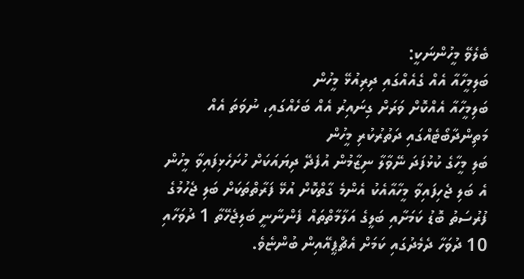ބެލެވޭ މީހުންނަކީ:
ބަލިމީހާއާ އެއް ގެއެއްގައި ދިރިއުޅޭ މީހުން
ބަލިމީހާއާ އެއްކޮށް ވަރަށް ގިނައިރު އެއް ބަހެއްގައި، ނުވަތަ އެއް މަތިންދާބޯޓެއްގައި ދަތުރުކުރި މީހުން
ބަލި މީހާގެ ކުޅުފަދަ ނޭވާލާ ނިޒާމުން އުފެދޭ ދިޔައަކަށް ހުށަހެޅިފައިވާ މީހުން
އެ ބަލި ޖެހިފައިވާ މީހާއާއެކު އެންމެ ގާތްކޮށް އުޅޭ ފަރާތްތަކަށް ބަލި ޖެހުމުގެ ފުރުސަތު ބޮޑު ކަމަށާއި ބަލީގެ އަލާމާތްތައް ފެންނާނީ ބަލިޖެހޭތާ 1 ދުވަހާއި 10 ދުވަހާ ދެމެދުގައި ކަމަށް އެޗްޕީއޭއިން ބުންޏެވެ.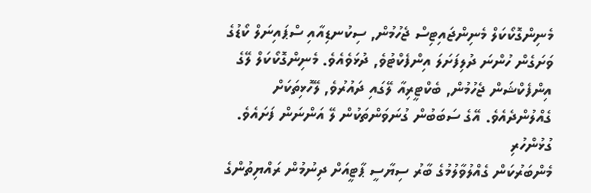މެނިންގޮކޯކަލް މެނިންޖައިޓިސް ޖެހުމުން, ސިކުނޑިއާއި ސްޕައިނަލް ކޯޑުގެ ވަށަގެން ހުންނަ ދުލިފަށަލަ އިންފެކްޓުވެ, ދުޅަވެއެވެ. މެނިންގޮކޯކަލް ލޭގެ އިންފެކްޝަން ޖެހުމުން, ބެކްޓީރިއާ ލޭގައި ދައުރުވެ, ލޭހޮޅިތަކަށް ގެއްލުންދެއެވެ. އޭގެ ސަބަބުން ގުނަވަންތަކުން ލޭ އަންނަން ފަށައެވެ.
ގުޅުންހުރި
މެންބަރުކަން ގެއްލުވާލުމުގެ ބާރު ސިޔާސީ ޕާޓީއަށް ދިނުމުން ރައްޔިތުންގެ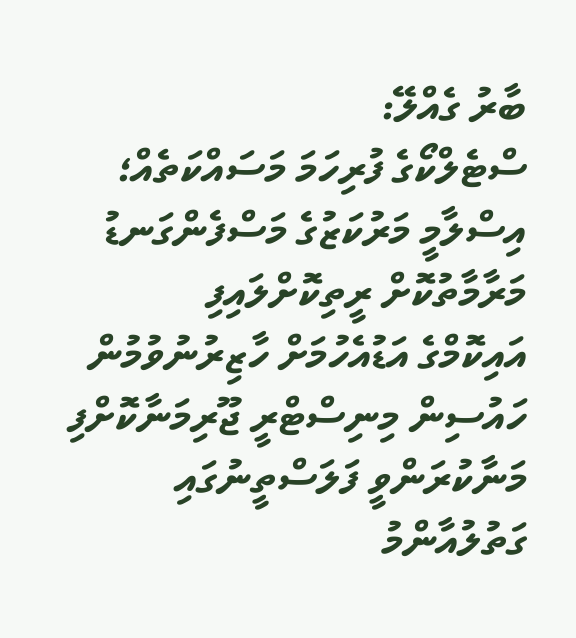ބާރު ގެއްލޭ:
ސްޓެލްކޯގެ ފުރިހަމަ މަސައްކަތެއް؛ އިސްލާމީ މަރުކަޒުގެ މަސްފެންގަނޑު މަރާމާތުކޮށް ރީތިކޮށްލައިފި
އައިކޮމްގެ އަޑުއެހުމަށް ހާޒިރުނުވުމުން ހައުސިން މިނިސްޓްރީ ޖޫރިމަނާކޮށްފި
މަނާކުރަންވީ ފަލަސްތީނުގައި ގަތުލުއާންމު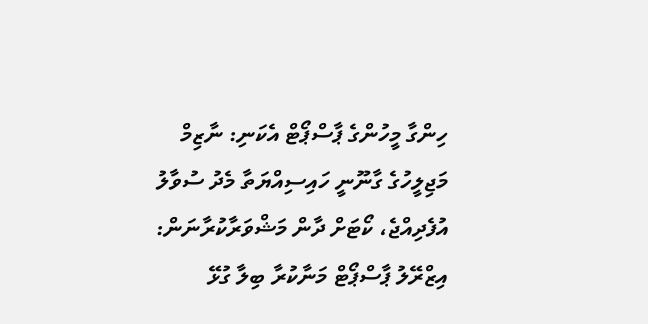ހިންގާ މީހުންގެ ޕާސްޕޯޓް އެކަނި: ނާޒިމް
މަޖިލީހުގެ ގާނޫނީ ހައިސިއްޔަތާ މެދު ސުވާލު އުފެދިއްޖެ، ކޯޓަށް ދާން މަޝްވަރާކުރާނަން:
އިޒްރޭލު ޕާސްޕޯޓް މަނާކުރާ ބިލާ ގުޅޭ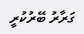ގަރާރު ބޭރުކުރީ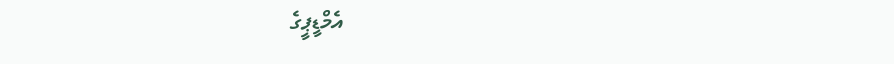އެމްޑީޕީގެ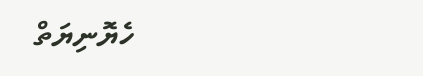ހެޔޮނިޔަތް